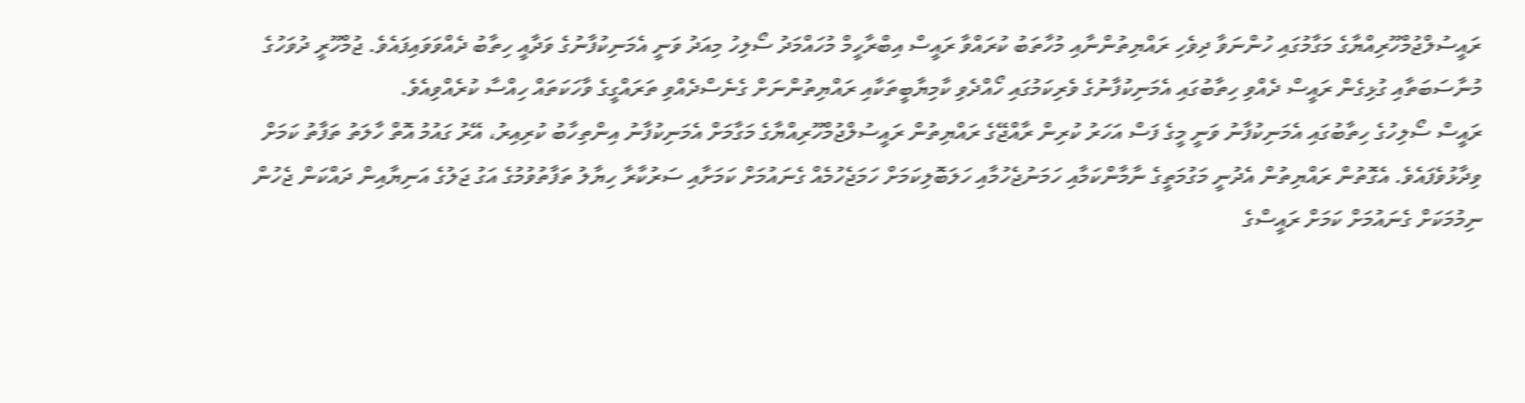ރައީސުލްޖުމްހޫރިއްޔާގެ މަގާމުގައި ހުންނަވާ ދިވެހި ރައްޔިތުންނާއި މުހާތަބު ކުރައްވާ ރައީސް އިބްރާހީމް މުހައްމަދު ސޯލިހު މިއަދު ވަނީ އެމަނިކުފާނުގެ ވަދާއީ ހިތާބު ދެއްވަވައިފައެވެ. ޖުމްހޫރީ ދުވަހުގެ މުނާސަބަތާއި ގުޅިގެން ރައީސް ދެއްވި ހިތާބުގައި އެމަނިކުފާނުގެ ވެރިކަމުގައި ހޯއްދެވި ކާމިޔާބީތަކާއި ރައްޔިތުންނަށް ގެނެސްދެއްވި ތަރައްގީގެ ވާހަކަތައް ހިއްސާ ކުރެއްވިއެވެ.
ރައީސް ސޯލިހުގެ ހިތާބުގައި އެމަނިކުފާނު ވަނީ މީގެ ފަސް އަހަރު ކުރިން ރާއްޖޭގެ ރައްޔިތުން ރައީސުލްޖުމްހޫރިއްޔާގެ މަގާމަށް އެމަނިކުފާނު އިންތިހާބު ކުރިއިރު، އޭރު ގައުމު އޮތް ހާލަތު ތަފާތު ކަމަށް ވިދާޅުވެފައެވެ. އެގޮތުން ރައްޔިތުން އެދުނީ މަގުމަތީގެ ނާމާންކަމާއި ހަމަނުޖެހުމާއި ހަލަބޮލިކަމަށް ހަމަޖެހުމެއް ގެނައުމަށް ކަމަށާއި ސަރުކާރާ ހިޔާލު ތަފާތުވުމުގެ އަގު ޖަލުގެ އަނިޔާއިން ދައްކަން ޖެހުން ނިމުމަކަށް ގެނައުމަށް ކަމަށް ރައީސްގެ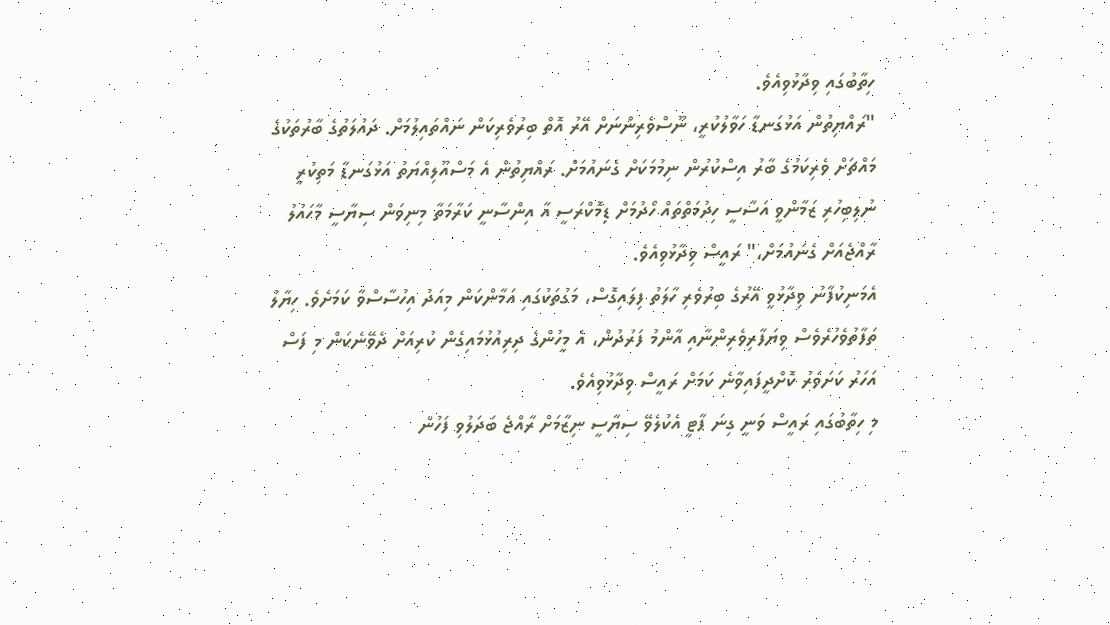ހިތާބުގައި ވިދާޅުވިއެވެ.
"ރައްޔިތުން އަޅުގަނޑާ ހަވާލުކުރީ، ނޫސްވެރިންނަށް އޭރު އޮތް ބިރުވެރިކަން ނައްތައިލުމަށް. ދައުލަތުގެ ބާރުތަކުގެ މައްޗަށް ވެރިކަމުގެ ބާރު އިސްކުރުން ނިމުމަކަށް ގެނައުމަށް. ރައްޔިތުން އެ މަސްއޫލިއްޔަތު އަޅުގަނޑާ މަތިކުރީ ނުލިބިހުރި ޒަމާންވީ އަސާސީ ހިދުމަތްތައް ހޯދުމަށް ޑިމޮކްރަސީ އާ އިންސާނީ ކަރާމަތާ މިނިވަން ސިޔާސީ މާހައުލު ރާއްޖެއަށް ގެނައުމަށް،" ރައީސް ވިދާޅުވިއެވެ.
އެމަނިކުފާނު ވިދާޅުވީ އޭރުގެ ބިރުވެރި ހާލަތު ފިލައިގޮސް، މަގުތަކުގައި އަމާންކަން މިއަދު އިހުސާސްވާ ކަމަށެވެ. ހިޔާލު ތަފާތުވެހުރެވެސް ވިޔަފާރިވެރިންނާއި އާންމު ފަރުދުން، އެ މީހުންގެ ދިރިއުޅުމައިގެން ކުރިއަށް ދެވޭނެކަން މި ފަސް އަހަރު ކަށަވަރު ކޮށްދީފައިވާނެ ކަމަށް ރައީސް ވިދާޅުވިއެވެ.
މި ހިތާބުގައި ރައީސް ވަނީ ގިނަ ޕާޓީ އެކުލެވޭ ސިޔާސީ ނިޒާމަށް ރާއްޖެ ބަދަލުވި ފަހުން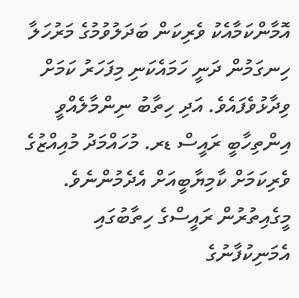އޮމާންކަމާއެކު ވެރިކަން ބަދަލުވުމުގެ މަރުހަލާ ހިނގަމުން ދަނީ ހަމައެކަނި މިފަހަރު ކަމަށް ވިދާޅުވެފައެވެ. އަދި ހިތާބު ނިންމާލެއްވީ އިންތިހާބީ ރައީސް ޑރ. މުހައްމަދު މުއިއްޒުގެ ވެރިކަމަށް ކާމިޔާބީއަށް އެދެމުންނެވެ.
މީގެއިތުރުން ރައީސްގެ ހިތާބުގައި އެމަނިކުފާނުގެ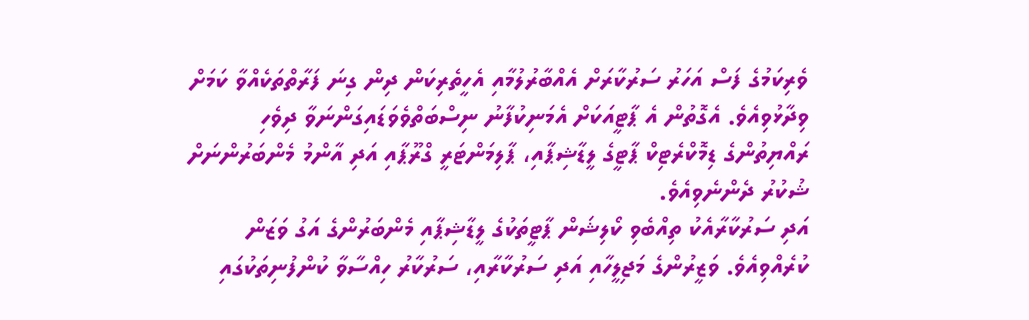ވެރިކަމުގެ ފަސް އަހަރު ސަރުކާރަށް އެއްބާރުލުމާއި އެހީތެރިކަން ދިން ގިނަ ފަރާތްތަކެއްވާ ކަމަށް ވިދާޅުވިއެވެ. އެގޮތުން އެ ޕާޓީއަކަށް އެމަނިކުފާނު ނިސްބަތްވެވަޑައިގަންނަވާ ދިވެހި ރައްޔިތުންގެ ޑިމޮކްރެޓިކް ޕާޓީގެ ލީޑާޝިޕާއި، ޕާލިމަންޓަރީ ގްރޫޕާއި އަދި އާންމު މެންބަރުންނަށް ޝުކުރު ދެންނެވިއެވެ.
އަދި ސަރުކާރާއެކު ތިއްބެވި ކޯލިޝަން ޕާޓީތަކުގެ ލީޑާޝިޕާއި މެންބަރުންގެ އަގު ވަޒަން ކުރެއްވިއެވެ. ވަޒީރުންގެ މަޖިލީހާއި އަދި ސަރުކާރާއި، ސަރުކާރު ހިއްސާވާ ކުންފުނިތަކުގައި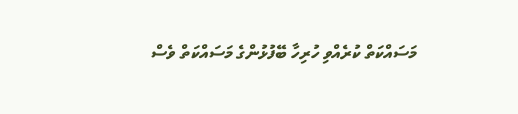މަސައްކަތް ކުރެއްވި ހުރިހާ ބޭފުޅުންގެ މަސައްކަތް ވެސް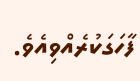ފާހަގަކުރެއްވިއެވެ.